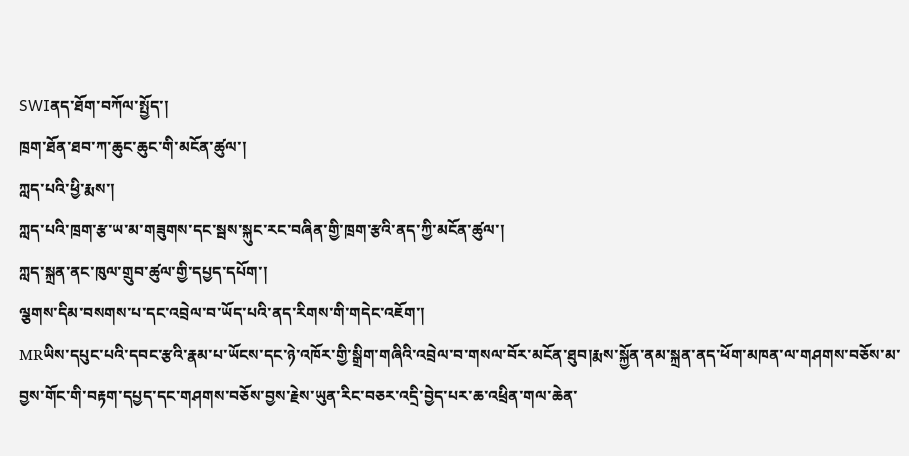SWIནད་ཐོག་བཀོལ་སྤྱོད་།
ཁྲག་ཐོན་ཐབ་ཀ་ཆུང་ཆུང་གི་མངོན་ཚུལ་།
ཀླད་པའི་ཕྱི་རྨས་།
ཀླད་པའི་ཁྲག་རྩ་ཡ་མ་གཟུགས་དང་སྦས་སྐུང་རང་བཞིན་གྱི་ཁྲག་རྩའི་ནད་ཀྱི་མངོན་ཚུལ་།
ཀླད་སྐྲན་ནང་ཁུལ་གྲུབ་ཚུལ་གྱི་དཔྱད་དཔོག་།
ལྕགས་དིམ་བསགས་པ་དང་འབྲེལ་བ་ཡོད་པའི་ནད་རིགས་གི་གདེང་འཇོག་།
MRཡིས་དཔུང་པའི་དབང་རྩའི་རྣམ་པ་ཡོངས་དང་ཉེ་འཁོར་གྱི་སྒྲིག་གཞིའི་འབྲེལ་བ་གསལ་བོར་མངོན་ཐུབ།རྨས་སྐྱོན་ནམ་སྐྲན་ནད་ཕོག་མཁན་ལ་གཤགས་བཅོས་མ་བྱས་གོང་གི་བརྟག་དཔྱད་དང་གཤགས་བཅོས་བྱས་རྗེས་ཡུན་རིང་བཅར་འདྲི་བྱེད་པར་ཆ་འཕྲིན་གལ་ཆེན་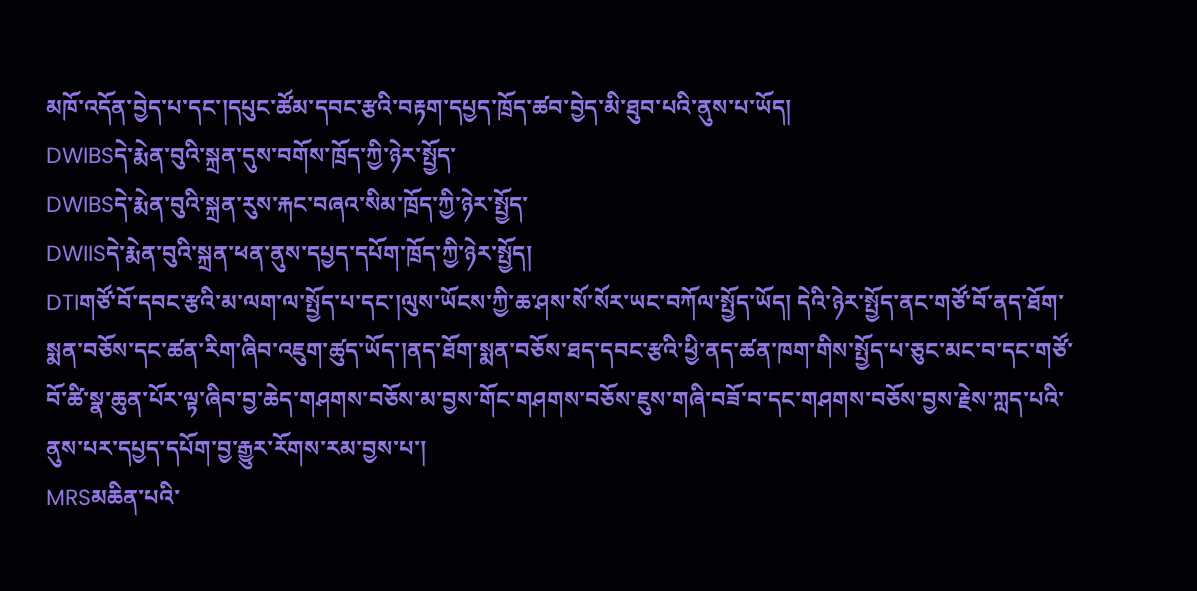མཁོ་འདོན་བྱེད་པ་དང་།དཔུང་ཚོམ་དབང་རྩའི་བརྟག་དཔྱད་ཁྲོད་ཚབ་བྱེད་མི་ཐུབ་པའི་ནུས་པ་ཡོད།
DWIBSདེ་རྨེན་བུའི་སྐྲན་དུས་བགོས་ཁྲོད་ཀྱི་ཉེར་སྤྱོད་
DWIBSདེ་རྨེན་བུའི་སྐྲན་རུས་རྐང་བཞའ་སིམ་ཁྲོད་ཀྱི་ཉེར་སྤྱོད་
DWIISདེ་རྨེན་བུའི་སྐྲན་ཕན་ནུས་དཔྱད་དཔོག་ཁྲོད་ཀྱི་ཉེར་སྤྱོད།
DTIགཙོ་བོ་དབང་རྩའི་མ་ལག་ལ་སྤྱོད་པ་དང་།ལུས་ཡོངས་ཀྱི་ཆ་ཤས་སོ་སོར་ཡང་བཀོལ་སྤྱོད་ཡོད། དེའི་ཉེར་སྤྱོད་ནང་གཙོ་བོ་ནད་ཐོག་སྨན་བཅོས་དང་ཚན་རིག་ཞིབ་འཇུག་ཚུད་ཡོད་།ནད་ཐོག་སྨན་བཅོས་ཐད་དབང་རྩའི་ཕྱི་ནད་ཚན་ཁག་གིས་སྤྱོད་པ་ཅུང་མང་བ་དང་གཙོ་བོ་ཚི་སྣ་ཆུན་པོར་ལྟ་ཞིབ་བྱ་ཆེད་གཤགས་བཅོས་མ་བྱས་གོང་གཤགས་བཅོས་ཇུས་གཞི་བཟོ་བ་དང་གཤགས་བཅོས་བྱས་རྗེས་ཀླད་པའི་ནུས་པར་དཔྱད་དཔོག་བྱ་རྒྱུར་རོགས་རམ་བྱས་པ་།
MRSམཆིན་པའི་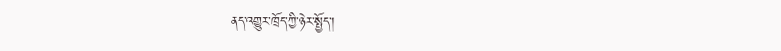ནད་འགྱུར་ཁྲོད་ཀྱི་ཉེར་སྤྱོད་།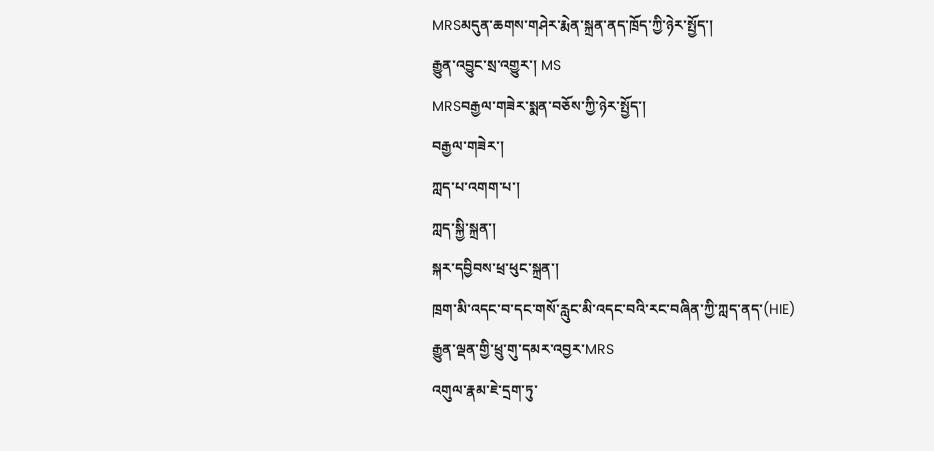MRSམདུན་ཆགས་གཤེར་རྨེན་སྐྲན་ནད་ཁྲོད་ཀྱི་ཉེར་སྤྱོད་།
རྒྱུན་འབྱུང་སྲ་འགྱུར་། MS
MRSབརྒྱལ་གཟེར་སྨན་བཅོས་ཀྱི་ཉེར་སྤྱོད་།
བརྒྱལ་གཟེར་།
ཀླད་པ་འགག་པ་།
ཀླད་སྐྱི་སྐྲན་།
སྐར་དབྱིབས་ཕྲ་ཕུང་སྐྲན་།
ཁྲག་མི་འདང་བ་དང་གསོ་རླུང་མི་འདང་བའི་རང་བཞིན་ཀྱི་ཀླད་ནད་(HIE)
རྒྱུན་ལྡན་གྱི་ཕྲུ་གུ་དམར་འབྱར་MRS
འགུལ་རྣམ་ཇེ་དྲག་ཏུ་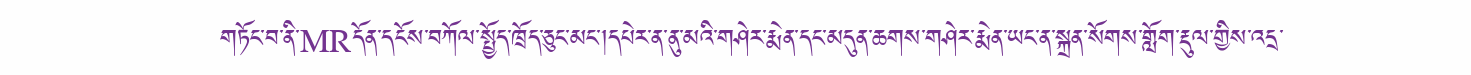གཏོང་བ་ནི་MRདོན་དངོས་བཀོལ་སྤྱོད་ཁྲོད་ཅུང་མང་།དཔེར་ན་ནུ་མའི་གཤེར་རྨེན་དང་མདུན་ཆགས་གཤེར་རྨེན་ཡང་ན་སྐྲན་སོགས་གློག་རྡུལ་གྱིས་འདྲ་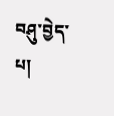བཤུ་བྱེད་པ།